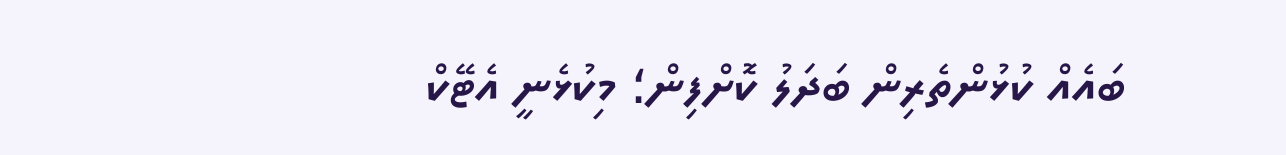ބައެއް ކުޅުންތެރިން ބަދަލު ކޮށްފިން؛ މިކުޅެނީ އެޓޭކް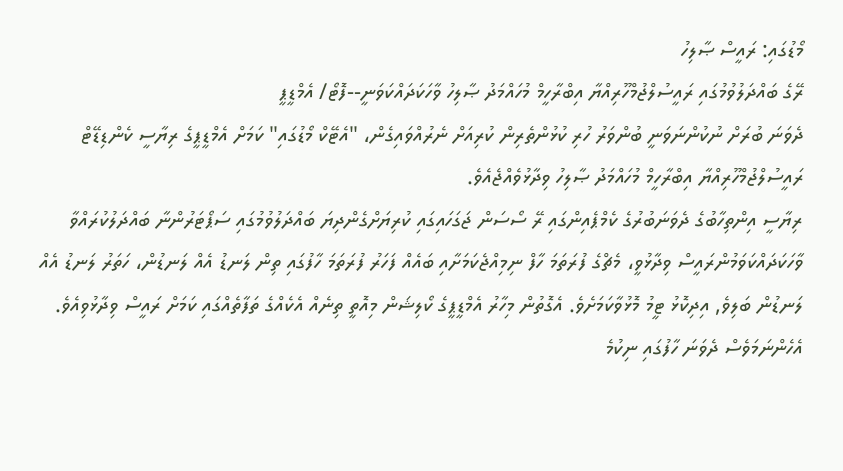މޯޑުގައި: ރައީސް ޞާލިހު
ރޭގެ ބައްދަލުވުމުގައި ރައީސުލްޖުމްހޫރިއްޔާ އިބްރާހީމް މުހައްމަދު ޞާލިހު ވާހަކަދައްކަވަނީ--ފޮޓޯ/ އެމްޑީޕީ
ދެވަނަ ބުރަށް ނުކުންނަވަނީ ބުންވަރު ހުރި ކުޅުންތެރިން ކުރިއަށް ނެރުއްވައިގެން، "އެޓޭކް މޯޑުގައި" ކަމަށް އެމްޑީޕީގެ ރިޔާސީ ކެންޑިޑޭޓް ރައީސުލްޖުމްހޫރިއްޔާ އިބްރާހީމް މުހައްމަދު ޞާލިހު ވިދާޅުވެއްޖެއެވެ.
ރިޔާސީ އިންތިހާބުގެ ދެވަނަބުރުގެ ކެމްޕެއިންގައި ރޭ ސޯސަން ޖަގަހައިގައި ކުރިޔަށްގެންދިޔަ ބައްދަލުވުމުގައި ސަޕޯޓަރުންނާ ބައްދަލުކުރައްވާ ވާހަކަދައްކަވަމުންރައީސް ވިދާޅުވީ، މެޗްގެ ފުރަތަމަ ހާފް ނިމިއްޖެކަމަށާއި ބައެއް ފަހަރު ފުރަތަމަ ހާފުގައި ތިން ލަނޑު އެއް ލަނޑުން، ހަތަރު ލަނޑު އެއް ލަނޑުން ބަލިވެ, އިދިކޮޅު ޓީމު މޮޅުވާކަމަށެވެ. އެގޮތުން މިހާރު އެމްޑީޕީގެ ކޯލިޝަން މިއޮތީ ތިނެއް އެކެއްގެ ތަފާތެއްގައި ކަމަށް ރައީސް ވިދާޅުވިއެވެ.
އެހެންނަމަވެސް ދެވަނަ ހާފުގައި ނިކުމެ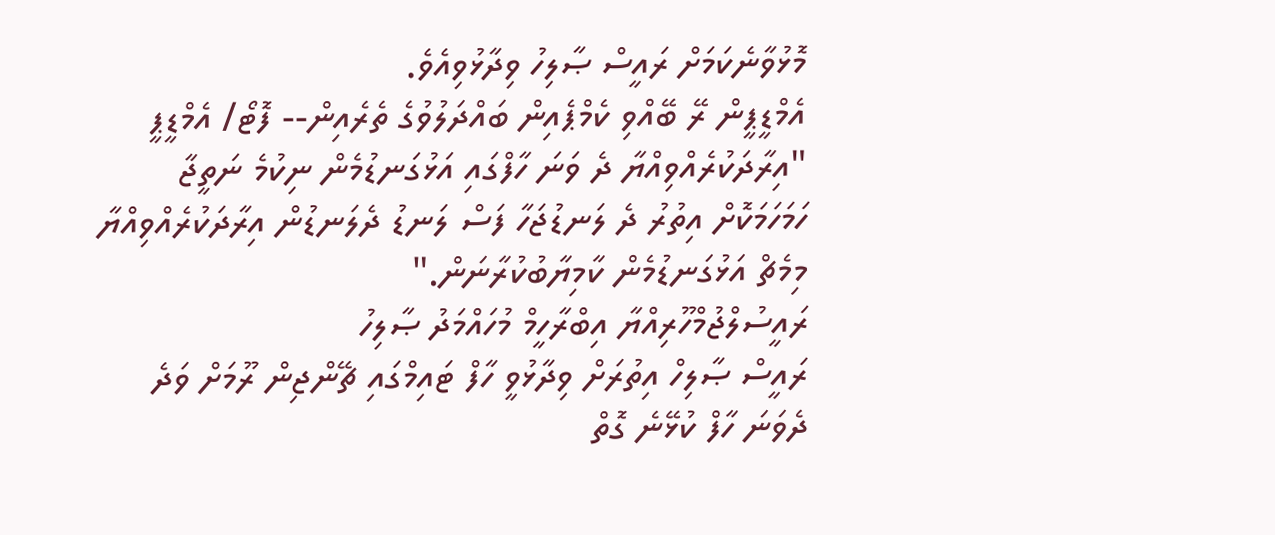މޮޅުވާނެކަމަށް ރައީސް ޞާލިހު ވިދާޅުވިއެވެ.
އެމްޑީޕީން ރޭ ބޭއްވި ކެމްޕެއިން ބައްދަލުވުގެ ތެރެއިން-- ފޮޓޯ/ އެމްޑީޕީ
"އިރާދަކުރެއްވިއްޔާ ދެ ވަނަ ހާފްގައި އަޅުގަނޑުމެން ނިކުމެ ނަތީޖާ ހަމަހަމަކޮށް އިތުރު ދެ ލަނޑުޖަހާ ފަސް ލަނޑު ދެލަނޑުން އިރާދަކުރެއްވިއްޔާ މިމެޗް އަޅުގަނޑުމެން ކާމިޔާބުކުރާނަން."
ރައީސުލްޖުމްހޫރިއްޔާ އިބްރާހީމް މުހައްމަދު ޞާލިހު
ރައީސް ޞާލިހް އިތުރަށް ވިދާޅުވީ ހާފް ޓައިމްގައި ޗޭންޖިން ރޫމަށް ވަދެ ދެވަނަ ހާފް ކުޅޭނެ ގޮތް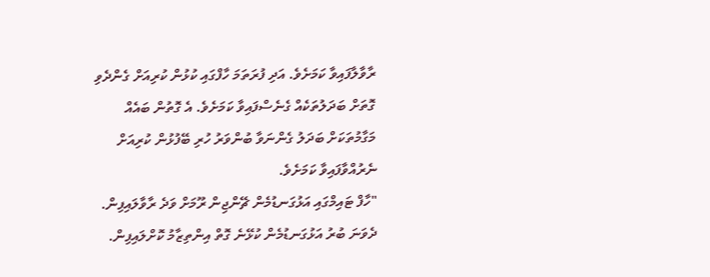ރާވާލާފައިވާ ކަމަށެވެ. އަދި ފުރަތަމަ ހާފްގައި ކުޅުން ކުރިއަށް ގެންދެވި ގޮތަށް ބަދަލުތަކެއް ގެނެސްފައިވާ ކަމަށެވެ. އެ ގޮތުން ބައެއް މަގާމުތަކަށް ބަދަލު ގެންނަވާ ބުންވަރު ހުރި ބޭފުޅުން ކުރިއަށް ނެރުއްވާފައިވާ ކަމަށެވެ.
"ހާފް ޓައިމްގައި އަޅުގަނޑުމެން ޗޭންޖިން ރޫމަށް ވަދެ ރާވާލައިފިން. ދެވަނަ ބުރު އަޅުގަނޑުމެން ކުޅޭނެ ގޮތް އިންތިޒާމު ކޮށްލައިފިން.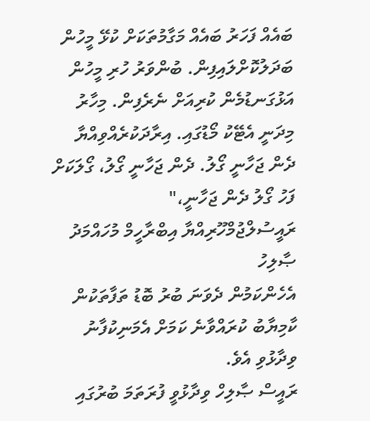ބައެއް ފަހަރު ބައެއް މަގާމުތަކަށް ކުޅޭ މީހުން ބަދަލުކޮށްލައިފިން. ބުންވަރު ހުރި މީހުން އަޅުގަނޑުމެން ކުރިއަށް ނެރެފިން. މިހާރު މިދަނީ އެޓޭކު މޯޑުގައި. އިރާދަކުރެއްވިއްޔާ ދެން ޖަހާނީ ގޯލު. ދެން ޖަހާނީ ގޯލު، ގޯލަކަށް ފަހު ގޯލު ދެން ޖަހާނީ،"
ރައީސުލްޖުމްހޫރިއްޔާ އިބްރާހީމް މުހައްމަދު ޞާލިހު
އެހެންކަމުން ދެވަނަ ބުރު ބޮޑު ތަފާތަކުން ކާމިޔާބު ކުރައްވާނެ ކަމަށް އެމަނިކުފާނު ވިދާޅުވި އެވެ.
ރައީސް ޞާލިހް ވިދާޅުވީ ފުރަތަމަ ބުރުގައި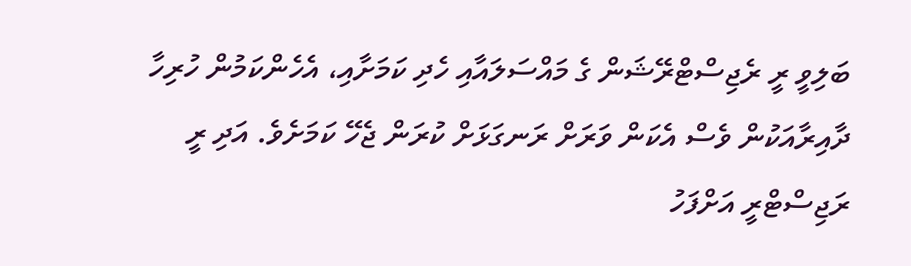ބަލިވީ ރީ ރެޖިސްޓްރޭޝަން ގެ މައްސަލައާއި ހެދި ކަމަށާއި، އެހެންކަމުން ހުރިހާ ދާއިރާއަކުން ވެސް އެކަން ވަރަށް ރަނގަޅަށް ކުރަން ޖެހޭ ކަމަށެވެ. އަދި ރީ ރަޖިސްޓްރީ އަށްފަހު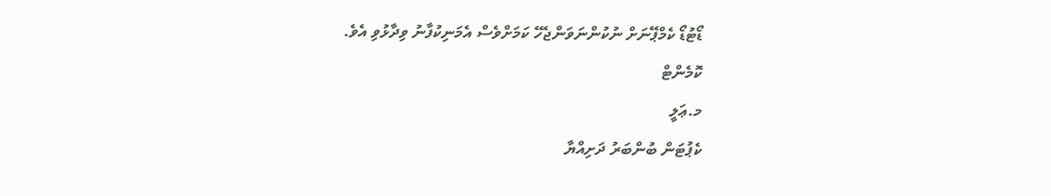ޑޯޓުޑޯ ކެމްޕޭނަށް ނުކުންނަވަންޖެހޭ ކަމަށްވެސް އެމަނިކުފާނު ވިދާޅުވި އެވެ.
ކޮމެންޓް
މ.ޢަލީ
ކެޕުޓަން ބުންބަރު ދަށިއްޔާ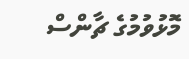މޮޅުވުމުގެ ޗާންސް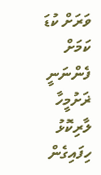ވަރަށް ކުޑަ ކަމަށް ފެންނަނީ
ޜަށުމީހާ
ލާރިކޮޅު ހިފައިގެން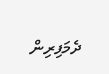ދެމަފިރިން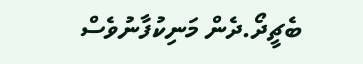ބެޗީދޯ.ދެން މަނިކުފާނުވެސް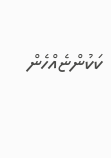ކަކުންޏެއްހެން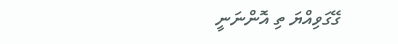ގޭގަވިއްޔަ ތި އޮންނަނީ